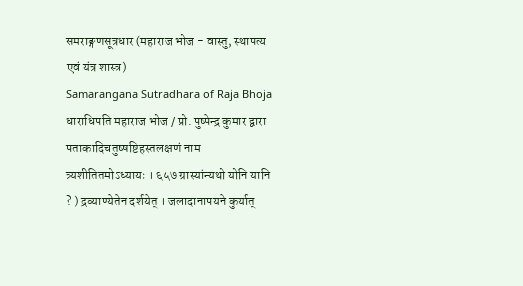समराङ्गणसूत्रधार (महाराज भोज - वास्तु, स्थापत्य एवं यंत्र शास्त्र)
Samarangana Sutradhara of Raja Bhoja
धाराधिपति महाराज भोज / प्रो. पुष्पेन्द्र कुमार द्वारा
पताकादिचतुष्षष्टिहस्तलक्षणं नाम त्र्यशीतितमोऽध्यायः । ६५७ ग्रास्यांन्यथो योनि यानि ? ) द्रव्याण्येतेन दर्शयेत् । जलादानापयने कुर्यात्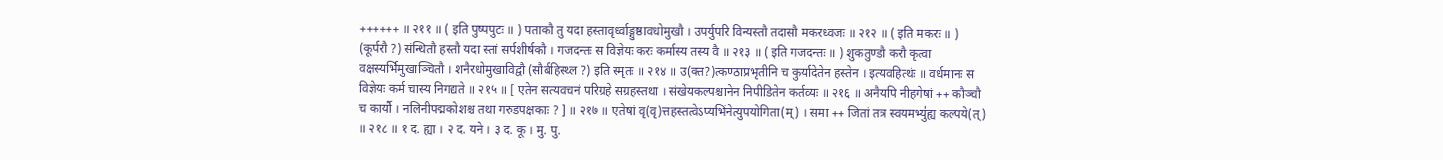++++++ ॥ २११ ॥ ( इति पुष्पपुटः ॥ ) पताकौ तु यदा हस्तावृर्ध्वाङ्गुष्ठावधोमुखौ । उपर्युपरि विन्यस्तौ तदासौ मकरध्वजः ॥ २१२ ॥ ( इति मकरः ॥ ) (कूर्परौ ?) संन्थितौ हस्तौ यदा स्तां सर्पशीर्षकौ । गजदन्तः स विज्ञेयः करः कर्मास्य तस्य वै ॥ २१३ ॥ ( इति गजदन्तः ॥ ) शुकतुण्डौ करौ कृत्वा वक्षस्यर्भिमुखाञ्चितौ । शनैरधोमुखाविद्वौ (सौर्बहिस्थ्ल ?) इति स्मृतः ॥ २१४ ॥ उ(क्त?)त्कण्ठाप्रभृतीनि च कुर्यादेतेन हस्तेन । इत्यवहित्थंः ॥ वर्धमानः स विज्ञेयः कर्म चास्य निगद्यते ॥ २१५ ॥ [ एतेन सत्यवचनं परिग्रहे सग्रहस्तथा । संखेयकल्पश्चानेन निपीडितेन कर्तव्यः ॥ २१६ ॥ अनैयपि नीहगेषां ++ कौञ्चौ च कार्यौ । नलिनीपद्मकोशश्च तथा गरुडपक्षकाः ? ] ॥ २१७ ॥ एतेषां वृ(वृ)त्तहस्तत्वेऽप्यभिंनेत्युपयोगिता(म्) । समा ++ जितां तत्र स्वयमभ्यु॑ह्य कल्पये(त्) ॥ २१८ ॥ १ द. ह्या । २ द. यने । ३ द. कू । मु. पु.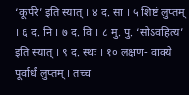‘कूर्परे’ इति स्यात् । ४ द. सा । ५ शिष्टं लुप्तम् । ६ द. नि । ७ द. वि । ८ मु. पु. ‘सोऽवहित्य’ इति स्यात् । ९ द. स्थः । १० लक्षण- वाक्ये पूर्वार्धं लुप्तम् । तच्च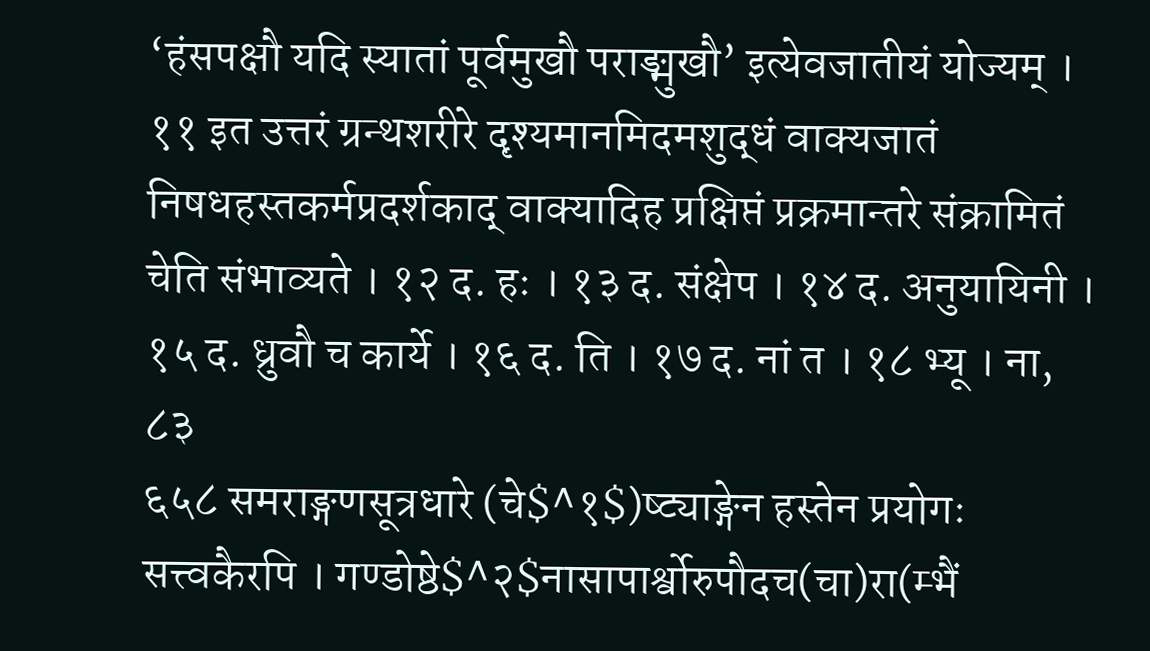‘हंसपक्षौ यदि स्यातां पूर्वमुखौ पराङ्मुखौ’ इत्येवजातीयं योज्यम् । ११ इत उत्तरं ग्रन्थशरीरे दृश्यमानमिदमशुद्धं वाक्यजातं निषधहस्तकर्मप्रदर्शकाद् वाक्यादिह प्रक्षिप्तं प्रक्रमान्तरे संक्रामितं चेति संभाव्यते । १२ द. हः । १३ द. संक्षेप । १४ द. अनुयायिनी । १५ द. ध्रुवौ च कार्ये । १६ द. ति । १७ द. नां त । १८ भ्यू । ना, ८३
६५८ समराङ्गणसूत्रधारे (चे$^१$)ष्ट्याङ्गेन हस्तेन प्रयोगः सत्त्वकैरपि । गण्डोष्ठे$^२$नासापार्श्वोरुपौदच(चा)रा(म्भैं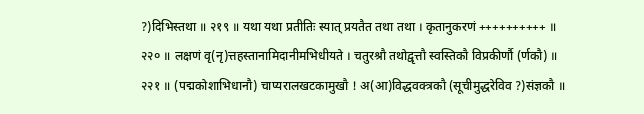?)दिभिस्तथा ॥ २१९ ॥ यथा यथा प्रतीतिः स्यात् प्रयतैत तथा तथा । कृतानुकरणं ++++++++++ ॥ २२० ॥ लक्षणं वृ(नृ)त्तहस्तानामिदानीमभिधीयते । चतुरश्रौ तथोद्वृत्तौ स्वस्तिकौ विप्रकीर्णौ (र्णकौ) ॥ २२१ ॥ (पद्मकोशाभिधानौ) चाप्यरालखटकामुखौ ! अ(आ)विद्धवक्त्रकौ (सूचीमुद्धरेविव ?)संज्ञकौ ॥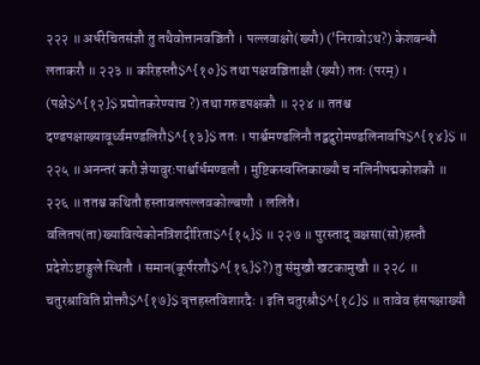२२२ ॥ अर्धरेचितसंज्ञौ तु तथैवोत्तानवञ्चितौ । पल्लवाक्षो(ख्यौ) ('निरावोऽथ?) केशबन्धौ लताकरौ ॥ २२३ ॥ करिहस्तौ$^{१०}$ तथा पक्षवञ्चिताक्षौ (ख्यौ) ततः (परम्) । (पक्षे$^{१२}$ प्रद्योतकरेण्याच ?) तथा गरुडपक्षकौ ॥ २२४ ॥ ततश्च दण्डपक्षाख्यावूर्ध्वमण्डलिरौ$^{१३}$ ततः । पार्श्वमण्डलिनौ तद्वदुरोमण्डलिनावपि$^{१४}$ ॥ २२५ ॥ अनन्तरं करौ ज्ञेयावुरःपार्श्वार्धमण्डलौ । मुष्टिकस्वस्तिकाख्यौ च नलिनीपद्मकोशकौ ॥ २२६ ॥ ततश्च कथितौ हस्तावलपल्लवकोल्बणौ । ललितै। वलितप(ता)ख्यावित्येकोनत्रिंशदीरिता$^{१५}$ ॥ २२७ ॥ पुरस्ताद् वक्षसा(सो)हस्तौ प्रदेशेऽष्टाङ्गुले स्थितौ । समान(कूर्परशौ$^{१६}$?) तु संमुखौ खटकामुखौ ॥ २२८ ॥ चतुरश्राविति प्रोक्तौ$^{१७}$ वृत्तहस्तविशारदैः । इति चतुरश्रौ$^{१८}$ ॥ तावेव हंसपक्षाख्यौ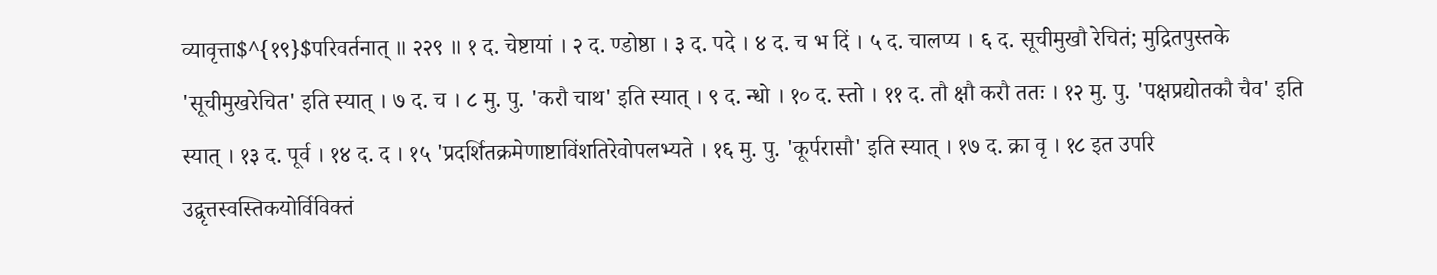व्यावृत्ता$^{१९}$परिवर्तनात् ॥ २२९ ॥ १ द. चेष्टायां । २ द. ण्डोष्ठा । ३ द. पदे । ४ द. च भ दिं । ५ द. चालप्य । ६ द. सूचीमुखौ रेचितं; मुद्रितपुस्तके 'सूचीमुखरेचित' इति स्यात् । ७ द. च । ८ मु. पु. 'करौ चाथ' इति स्यात् । ९ द. न्धो । १० द. स्तो । ११ द. तौ क्षौ करौ ततः । १२ मु. पु. 'पक्षप्रद्योतकौ चैव' इति स्यात् । १३ द. पूर्व । १४ द. द । १५ 'प्रदर्शितक्रमेणाष्टाविंशतिरेवोपलभ्यते । १६ मु. पु. 'कूर्परासौ' इति स्यात् । १७ द. क्रा वृ । १८ इत उपरि उद्वृत्तस्वस्तिकयोर्विविक्तं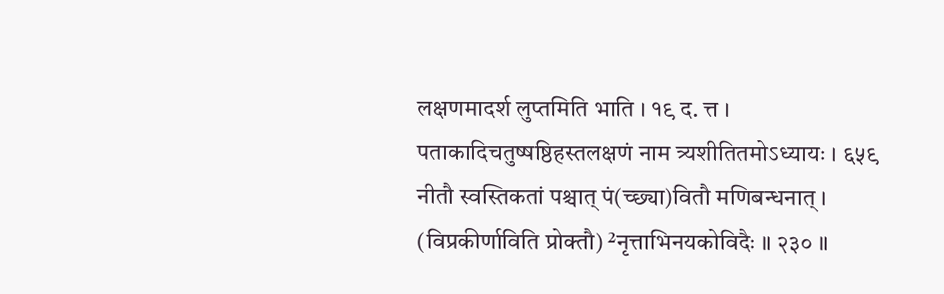लक्षणमादर्श लुप्तमिति भाति । १९ द. त्त ।
पताकादिचतुष्षष्ठिहस्तलक्षणं नाम त्र्यशीतितमोऽध्यायः । ६५९ नीतौ स्वस्तिकतां पश्चात् पं(च्छ्या)वितौ मणिबन्धनात् । (विप्रकीर्णाविति प्रोक्तौ) ²नृत्ताभिनयकोविदैः ॥ २३० ॥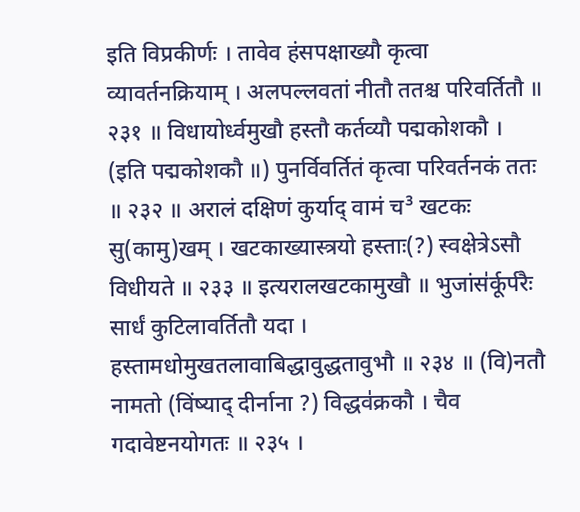इति विप्रकीर्णः । तावेव हंसपक्षाख्यौ कृत्वा व्यावर्तनक्रियाम् । अलपल्लवतां नीतौ ततश्च परिवर्तितौ ॥ २३१ ॥ विधायोर्ध्वमुखौ हस्तौ कर्तव्यौ पद्मकोशकौ । (इति पद्मकोशकौ ॥) पुनर्विवर्तितं कृत्वा परिवर्तनकं ततः ॥ २३२ ॥ अरालं दक्षिणं कुर्याद् वामं च³ खटकः सु(कामु)खम् । खटकाख्यास्त्रयो हस्ताः(?) स्वक्षेत्रेऽसौ विधीयते ॥ २३३ ॥ इत्यरालखटकामुखौ ॥ भुजांस॑र्कूर्परैः सार्धं कुटिलावर्तितौ यदा । हस्तामधोमुखतलावाबिद्धावुद्धतावुभौ ॥ २३४ ॥ (वि)नतौ नामतो (विंष्याद् दीर्नाना ?) विद्धव॑क्रकौ । चैव गदावेष्टनयोगतः ॥ २३५ ।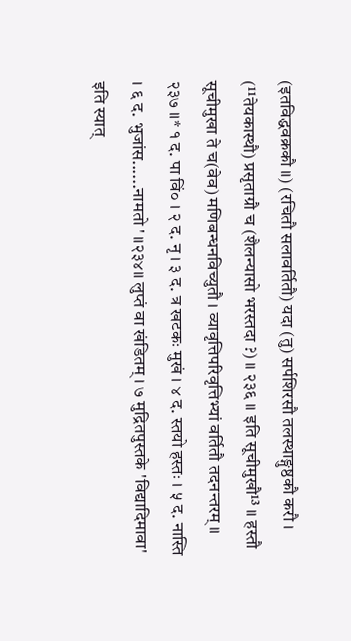(इतविद्धवक्रकौ ॥) (रचितौ सलावर्तितौ) यदा (तु) सर्पशिरसौ तलस्थाङ्गुष्ठकौ करौ । (¹¹तेयकास्थौ) प्रसृताग्रौ च (शैलन्यासो भरस्तदा ?) ॥ २३६ ॥ इति सूचीमुखौ¹³ ॥ हस्तौ सूचीमुखा ते च(वेव) मणिबन्धनविच्युतौ । व्यावृत्तिपरिवृत्तिभ्यां वर्तितौ तदनन्तरम् ॥ २३७ ॥* १ द. पा विं० । २ द. नृ । ३ द. त्र खटकः मुखं । ४ द. स्तयो हस्तः । ५ द. नास्ति । ६ द. भुजांस......नामतो ' ॥२३४॥ लुप्तं वा खंडितम् । ७ मुद्रितपुस्तके 'विद्यादिमावा' इति स्यात्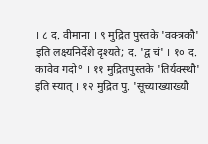। ८ द. वीमाना । ९ मुद्रित पुस्तके 'वक्त्रकौ' इति लक्ष्यनिर्देशे दृश्यते; द. 'द्व चं' । १० द. कावेव गदो° । ११ मुद्रितपुस्तके 'तिर्यक्स्थौ' इति स्यात् । १२ मुद्रित पु. 'सूच्याख्याख्यौ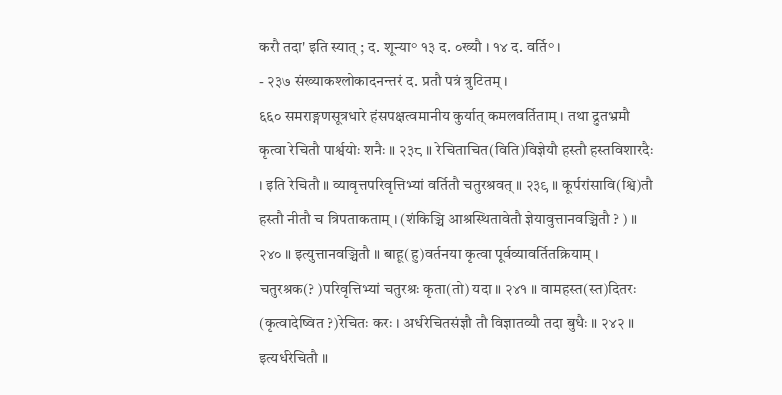करौ तदा' इति स्यात् ; द. शून्या° १३ द. ०ख्यौ । १४ द. वर्ति° ।
- २३७ संख्याकश्लोकादनन्तरं द. प्रतौ पत्रं त्रुटितम् ।
६६० समराङ्गणसूत्रधारे हंसपक्षत्वमानीय कुर्यात् कमलवर्तिताम् । तथा द्रुतभ्रमौ कृत्वा रेचितौ पार्श्वयोः शनैः ॥ २३८ ॥ रेचिताचित(विति)विज्ञेयौ हस्तौ हस्तविशारदैः । इति रेचितौ ॥ व्यावृत्तपरिवृत्तिभ्यां वर्तितौ चतुरश्रवत् ॥ २३९ ॥ कूर्परांसावि(श्वि)तौ हस्तौ नीतौ च त्रिपताकताम् । (शंकिञ्चि आश्रस्थितावेतौ ज्ञेयावुत्तानवञ्चितौ ? ) ॥ २४० ॥ इत्युत्तानवञ्चितौ ॥ बाहू(हु)वर्तनया कृत्वा पूर्वव्यावर्तितक्रियाम् । चतुरश्रक(? )परिवृत्तिभ्यां चतुरश्रः कृता(तो) यदा ॥ २४१ ॥ वामहस्त(स्त)दितरः (कृत्वादेष्वित ?)रेचितः करः । अर्धरेचितसंज्ञौ तौ विज्ञातव्यौ तदा बुधैः ॥ २४२ ॥ इत्यर्धरेचितौ ॥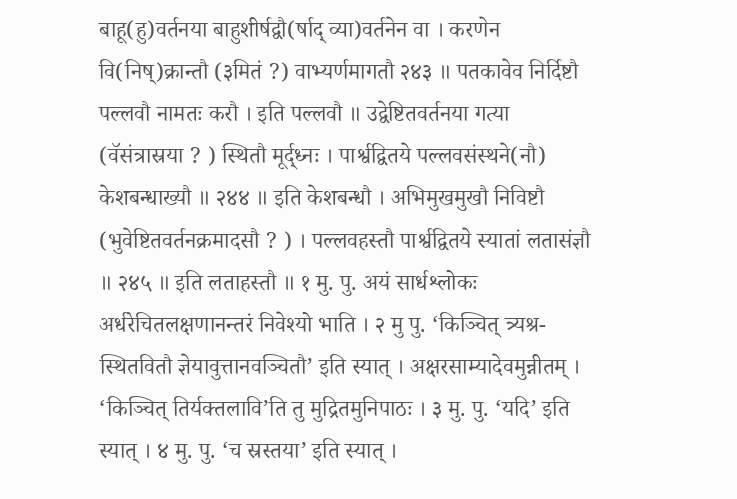बाहू(हु)वर्तनया बाहुशीर्षद्वौ(र्षाद् व्या)वर्तनेन वा । करणेन वि(निष्)क्रान्तौ (३मितं ?) वाभ्यर्णमागतौ २४३ ॥ पतकावेव निर्दिष्टौ पल्लवौ नामतः करौ । इति पल्लवौ ॥ उद्वेष्टितवर्तनया गत्या (वॅसंत्रास्रया ? ) स्थितौ मूर्द्ध्नः । पार्श्वद्वितये पल्लवसंस्थने(नौ) केशबन्धाख्यौ ॥ २४४ ॥ इति केशबन्धौ । अभिमुखमुखौ निविष्टौ (भुवेष्टितवर्तनक्रमादसौ ? ) । पल्लवहस्तौ पार्श्वद्वितये स्यातां लतासंज्ञौ ॥ २४५ ॥ इति लताहस्तौ ॥ १ मु. पु. अयं सार्धश्लोकः अर्धरेचितलक्षणानन्तरं निवेश्यो भाति । २ मु पु. ‘किञ्चित् त्र्यश्र- स्थितवितौ ज्ञेयावुत्तानवञ्चितौ’ इति स्यात् । अक्षरसाम्यादेवमुन्नीतम् । ‘किञ्चित् तिर्यक्तलावि’ति तु मुद्रितमुनिपाठः । ३ मु. पु. ‘यदि’ इति स्यात् । ४ मु. पु. ‘च स्रस्तया’ इति स्यात् ।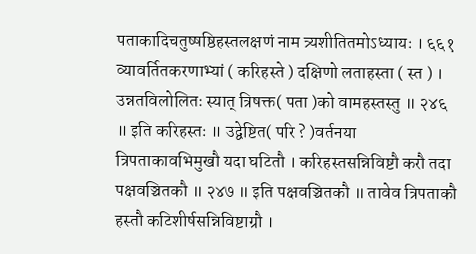पताकादिचतुष्षष्ठिहस्तलक्षणं नाम त्र्यशीतितमोऽध्यायः । ६६१ व्यावर्तितकरणाभ्यां ( करिहस्ते ) दक्षिणो लताहस्ता ( स्त ) । उन्नतविलोलितः स्यात् त्रिषक्त( पता )को वामहस्तस्तु ॥ २४६ ॥ इति करिहस्तः ॥ उद्वेष्टित( परि ? )वर्तनया त्रिपताकावभिमुखौ यदा घटितौ । करिहस्तसन्निविष्टौ करौ तदा पक्षवञ्चितकौ ॥ २४७ ॥ इति पक्षवञ्चितकौ ॥ तावेव त्रिपताकौ हस्तौ कटिशीर्षसन्निविष्टाग्रौ ।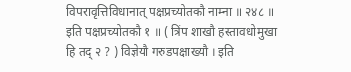विपरावृत्तिविधानात् पक्षप्रच्योतकौ नाम्ना ॥ २४८ ॥ इति पक्षप्रच्योतकौ १ ॥ ( त्रिंप शाखौ हस्तावधोमुखा हि तद् २ ? ) विज्ञेयौ गरुडपक्षाख्यौ । इति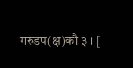गरुडप(क्ष)कौ ३ । [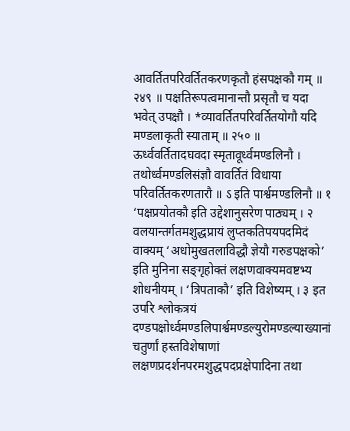आवर्तितपरिवर्तितकरणकृतौ हंसपक्षकौ गम् ॥ २४९ ॥ पक्षतिरूपत्वमानान्तौ प्रसृतौ च यदा भवेत् उपक्षौ । *व्यावर्तितपरिवर्तितयोगौ यदि मण्डलाकृती स्याताम् ॥ २५० ॥ ऊर्ध्ववर्तितादघवदा स्मृतावूर्ध्वमण्डलिनौ । तथोर्ध्वमण्डलिसंज्ञौ वावर्तितं विधाया परिवर्तितकरणतारौ ॥ ऽ इति पार्श्वमण्डलिनौ ॥ १ ‘पक्षप्रयोतकौ इति उद्देशानुसरेण पाठ्यम् । २ वलयान्तर्गतमशुद्धप्रायं लुप्तकतिपयपदमिदं वाक्यम् ‘अधोमुखतलाविद्धौ ज्ञेयौ गरुडपक्षको’ इति मुनिना सङ्गृहोक्तं लक्षणवाक्यमवष्टभ्य शोधनीयम् । ‘त्रिपताकौ’ इति विशेष्यम् । ३ इत उपरि श्लोकत्रयं दण्डपक्षोर्ध्वमण्डलिपार्श्वमण्डल्युरोमण्डल्याख्यानां चतुर्णां हस्तविशेषाणां लक्षणप्रदर्शनपरमशुद्धपदप्रक्षेपादिना तथा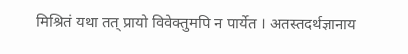मिश्रितं यथा तत् प्रायो विवेक्तुमपि न पार्येत । अतस्तदर्थज्ञानाय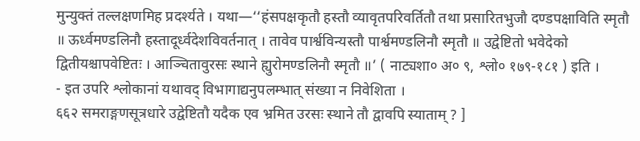मुन्युक्तं तल्लक्षणमिह प्रदर्श्यते । यथा—‘‘हंसपक्षकृतौ हस्तौ व्यावृतपरिवर्तितौ तथा प्रसारितभुजौ दण्डपक्षाविति स्मृतौ ॥ ऊर्ध्वमण्डलिनौ हस्तादूर्ध्वदेशविवर्तनात् । तावेव पार्श्वविन्यस्तौ पार्श्वमण्डलिनौ स्मृतौ ॥ उद्वेष्टितो भवेदेको द्वितीयश्चापवेष्टितः । आञ्चितावुरसः स्थाने ह्युरोमण्डलिनौ स्मृतौ ॥’ ( नाट्यशा० अ० ९, श्लो० १७९-१८१ ) इति ।
- इत उपरि श्लोकानां यथावद् विभागाद्यनुपलम्भात् संख्या न निवेशिता ।
६६२ समराङ्गणसूत्रधारे उद्वेष्टितौ यदैक एव भ्रमित उरसः स्थाने तौ द्वावपि स्याताम् ? ]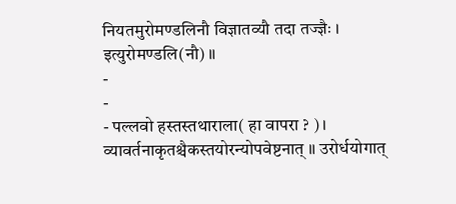नियतमुरोमण्डलिनौ विज्ञातव्यौ तदा तज्ज्ञैः । इत्युरोमण्डलि(नौ) ॥
-
-
- पल्लवो हस्तस्तथाराला( हा वापरा ? ) । व्यावर्तनाकृतश्चैकस्तयोरन्योपवेष्टनात् ॥ उरोर्धयोगात्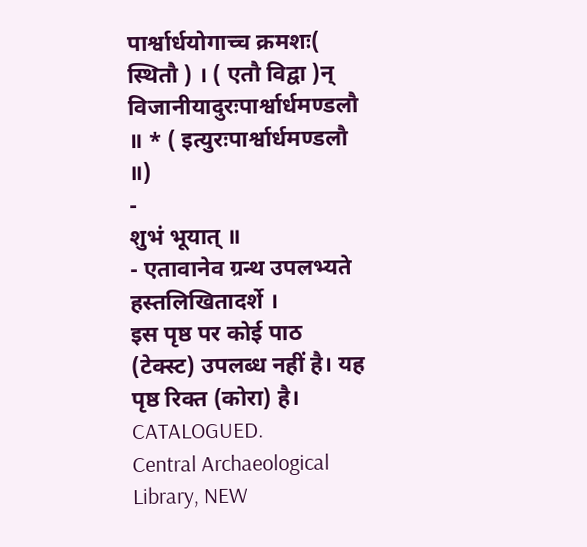पार्श्वार्धयोगाच्च क्रमशः( स्थितौ ) । ( एतौ विद्वा )न् विजानीयादुरःपार्श्वार्धमण्डलौ ॥ * ( इत्युरःपार्श्वार्धमण्डलौ ॥)
-
शुभं भूयात् ॥
- एतावानेव ग्रन्थ उपलभ्यते हस्तलिखितादर्शे ।
इस पृष्ठ पर कोई पाठ (टेक्स्ट) उपलब्ध नहीं है। यह पृष्ठ रिक्त (कोरा) है।
CATALOGUED.
Central Archaeological Library, NEW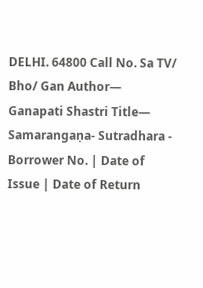DELHI. 64800 Call No. Sa TV/ Bho/ Gan Author— Ganapati Shastri Title— Samarangaṇa- Sutradhara - Borrower No. | Date of Issue | Date of Return